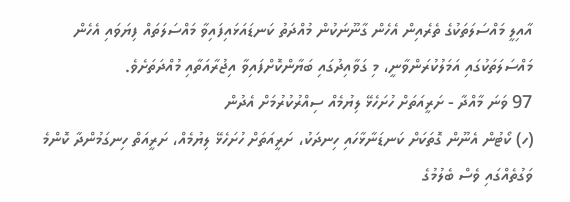އާއިލީ މައްސަލަތަކުގެ ތެރެއިން އެހެން ގާނޫނަކުން މުއްދަތު ކަނޑައަޅައިފައިވާ މައްސަލަތައް ފިޔަވައި އެހެން މައްސަލަތަކުގައި އަމަލުކުރަންވާނީ، މި ގަވާއިދުގައި ބަޔާންކޮށްފައިވާ އިޖުރާއަތާއި މުއްދަތަށެވެ.
97 ވަނަ މާއްދާ - ށަރީއަތަށް ހުށަހެޅޭ ލިޔުމެއް ސިއްރުކުރުމަށް އެދުން
(ހ) ކޯޓުން އެނޫން ގޮތަކަށް ކަނޑަނާޅާހައި ހިނދަކު، ށަރީއަތަށް ހުށަހެޅޭ ލިޔުމެއް، ށަރީއަތް ހިނގަމުންދާ ކޮންމެ ވަގުތެއްގައި ވެސް ބެލުމުގެ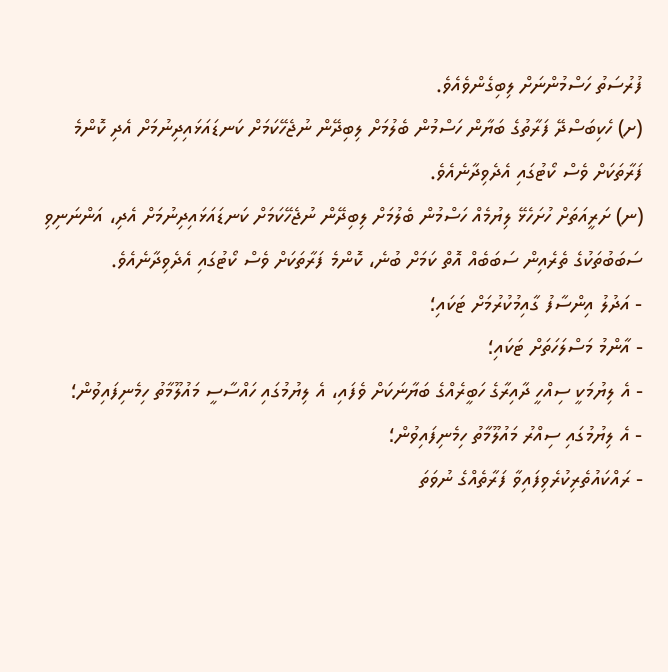ފުރުސަތު ހަސްމުންނަށް ލިބިގެންވެއެވެ.
(ށ) ހެކިބަސްދޭ ފަރާތުގެ ބަޔާން ހަސްމުން ބެލުމަށް ލިބިދޭން ނުޖެހޭކަމަށް ކަނޑައަޅައިދިނުމަށް އެދި ކޮންމެ ފަރާތަކަށް ވެސް ކޯޓުގައި އެދެވިދާނެއެވެ.
(ނ) ށަރީއަތަށް ހުށަހެޅޭ ލިޔުމެއް ހަސްމުން ބެލުމަށް ލިބިދޭން ނުޖެހޭކަމަށް ކަނޑައަޅައިދިނުމަށް އެދި، އަންނަނިވި ސަބަބުތަކުގެ ތެރެއިން ސަބަބެއް އޮތް ކަމަށް ބުނެ، ކޮންމެ ފަރާތަކަށް ވެސް ކޯޓުގައި އެދެވިދާނެއެވެ.
- އަދުލު އިންސާފު ގާއިމުކުރުމަށް ޓަކައި؛
- އާންމު މަސްލަހަތަށް ޓަކައި؛
- އެ ލިޔުމަކީ ސިއްހީ ދާއިރާގެ ހަބީރެއްގެ ބަޔާނަކަށް ވެފައި، އެ ލިޔުމުގައި ހައްސާސީ މައުލޫމާތު ހިމެނިފައިވުން؛
- އެ ލިޔުމުގައި ސިއްރު މައުލޫމާތު ހިމެނިފައިވުން؛
- ރައްކައުތެރިކުރެވިފައިވާ ފަރާތެއްގެ ނުވަތަ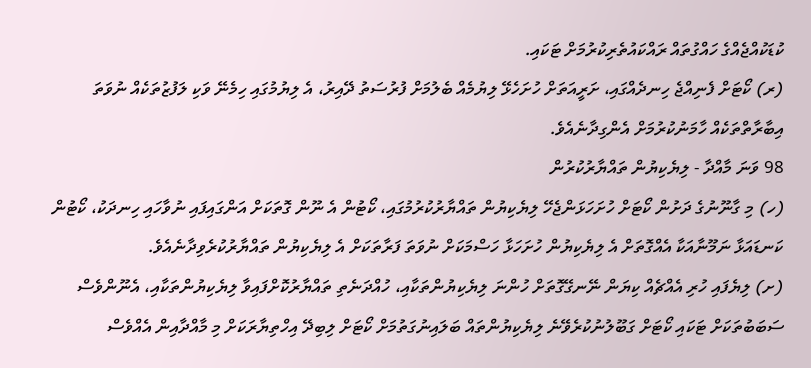ކުޑަކުއްޖެއްގެ ހައްގުތައް ރައްކައުތެރިކުރުމަށް ޓަކައި.
(ރ) ކޯޓަށް ފެނިއްޖެ ހިނދެއްގައި، ށަރީއަތަށް ހުށަހެޅޭ ލިޔުމެއް ބެލުމަށް ފުރުސަތު ދޭއިރު، އެ ލިޔުމުގައި ހިމެނޭ ވަކި ލަފުޒުތަކެއް ނުވަތަ އިބާރާތްތަކެއް ހާމަނުކުރުމަށް އެންގިދާނެއެވެ.
98 ވަނަ މާއްދާ - ލިޔެކިޔުން ތައްޔާރުކުރުން
(ހ) މި ގާނޫނުގެ ދަށުން ކޯޓަށް ހުށަހަޅަންޖެހޭ ލިޔެކިޔުން ތައްޔާރުކުރުމުގައި، ކޯޓުން އެ ނޫން ގޮތަކަށް އަންގައިފައި ނުވާހައި ހިނދަކު، ކޯޓުން ކަނޑައަޅާ ނަމޫނާއަކާ އެއްގޮތަށް އެ ލިޔެކިޔުން ހުށަހަޅާ ހަސްމަކަށް ނުވަތަ ފަރާތަކަށް އެ ލިޔެކިޔުން ތައްޔާރުކުރެވިދާނެއެވެ.
(ށ) ލިޔެފައި ހުރި އެއްޗެއް ކިޔަން ނޭނގޭގޮތަށް ހުންނަ ލިޔެކިޔުންތަކާއި، ހުއްދަނެތި ތައްޔާރުކޮށްފައިވާ ލިޔެކިޔުންތަކާއި، އެނޫންވެސް ސަބަބުތަކަށް ޓަކައި ކޯޓަށް ގަބޫލުނުކުރެވޭނެ ލިޔެކިޔުންތައް ބަލައިނުގަތުމަށް ކޯޓަށް ލިބިދޭ އިހްތިޔާރަކަށް މި މާއްދާއިން އެއްވެސް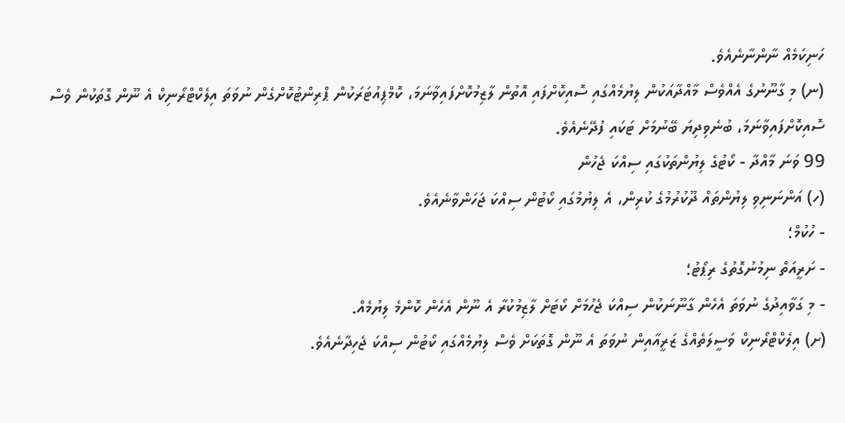ހަނިކަމެއް ނާންނާނެއެވެ.
(ނ) މި ގާނޫނުގެ އެއްވެސް މާއްދާއަކުން ލިޔުމެއްގައި ސޮއިކޮށްފައި އޮތުން ލާޒިމުކޮށްފައިވާނަމަ، ކޮމްޕިއުޓަރަކުން ޕްރިންޓުކޮށްގެން ނުވަތަ އިލެކްޓްރޯނިކް އެ ނޫން ގޮތަކުން ވެސް ސޮއިކޮށްފައިވާނަމަ، ބުނެވިދިޔަ ބޭނުމަށް ޓަކައި ފުދޭނެއެވެ.
99 ވަނަ މާއްދާ - ކޯޓުގެ ލިޔުންތަކުގައި ސިއްކަ ޖެހުން
(ހ) އަންނަނިވި ލިޔުންތައް ދޫކުރުމުގެ ކުރިން، އެ ލިޔުމުގައި ކޯޓުން ސިއްކަ ޖަހަންވާނެއެވެ.
- ހުކުމް؛
- ށަރީއަތް ނިމުނުގޮތުގެ ރިޕޯޓު؛
- މި ގަވާއިދުގެ ނުވަތަ އެހެން ގާނޫނަކުން ސިއްކަ ޖެހުމަށް ކޯޓަށް ލާޒިމުކުރާ އެ ނޫން އެހެން ކޮންމެ ލިޔުމެއް.
(ށ) އިލެކްޓްރޯނިކް ވަސީލަތެއްގެ ޒަރީއާއިން ނުވަތަ އެ ނޫން ގޮތަކަށް ވެސް ލިޔުމެއްގައި ކޯޓުން ސިއްކަ ޖެހިދާނެއެވެ.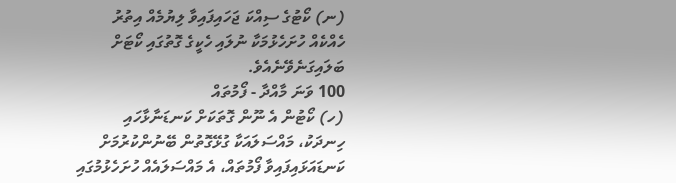(ނ) ކޯޓުގެ ސިއްކަ ޖަހައިފައިވާ ލިޔުމެއް އިތުރު ހެއްކެއް ހުށަހެޅުމަކާ ނުލައި ހެކީގެ ގޮތުގައި ކޯޓަށް ބަލައިގަނެވޭނެއެވެ.
100 ވަނަ މާއްދާ - ފޯމުތައް
(ހ) ކޯޓުން އެ ނޫން ގޮތަކަށް ކަނޑަނާޅާހައި ހިނދަކު، މައްސަލައަކާ ގުޅޭގޮތުން ބޭނުންކުރުމަށް ކަނޑައަޅައިފައިވާ ފޯމުތައް، އެ މައްސަލައެއް ހުށަހެޅުމުގައި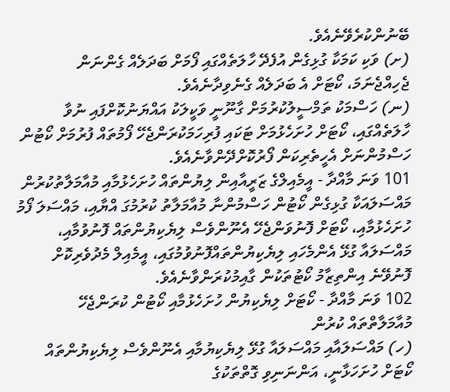ބޭނުންކުރެވޭނެއެވެ.
(ށ) ވަކި ކަމަކާ ގުޅިގެން އުފެދޭ ހާލަތެއްގައި ފޯމަށް ބަދަލެއް ގެންނަން ޖެހިއްޖެނަމަ، ކޯޓަށް އެ ބަދަލެއް ގެނެވިދާނެއެވެ.
(ނ) ހަސްމަކު ތަމްސީލުކުރުމަށް ގާނޫނީ ވަކީލަކު އައްޔަނުކޮށްފައި ނުވާ ހާލަތެއްގައި، ކޯޓަށް ހުށަހެޅުމަށް ޓަކައި ފުރިހަމަކުރަންޖެހޭ ފޯމުތައް ފުރުމަށް ކޯޓުން ހަސްމުންނަށް އެހީތެރިކަން ފޯރުކޮށްދޭންވާނެއެވެ.
101 ވަނަ މާއްދާ - އީމެއިލްގެ ޒަރީއާއިން ލިޔުންތައް ހުށަހެޅުމާއި މުއާމަލާތުކުރުން
މައްސަލައަކާ ގުޅިގެން ކޯޓުން ހަސްމުންނާ މުއާމަލާތު ކުރުމުގަ އްޔާއި، މައްސަލަ ފޯމު ހުށަހެޅުމާއި، ކޯޓަށް ފޮނުވަންޖެހޭ އެނޫންވެސް ލިޔެކިޔުންތައް ފޮނުވުމާއި، މައްސަލައާ ގުޅޭ އެންމެހައި ލިޔެކިޔުންތައްފޮނުވުމުގައި، އީމެއިލް މެދުވެރިކޮށް ފޮނުވޭނެ އިންތިޒާމު ކޯޓުތަކުން ގާއިމުކުރަންވާނެއެވެ.
102 ވަނަ މާއްދާ - ކޯޓަށް ލިޔެކިޔުން ހުށަހެޅުމާއި ކޯޓުން ކުރަންޖެހޭ މުއާމަލާތްތައް ކުރުން
(ހ) މައްސަލައާއި މައްސަލައާ ގުޅޭ ލިޔެކިޔުމާއި އެނޫންވެސް ލިޔެކިޔުންތައް ކޯޓަށް ހުށަހަޅާނީ، އަންނަނިވި ގޮތްތަކުގެ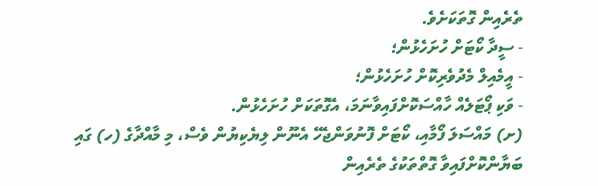ތެރެއިން ގޮތަކަށެވެ.
- ސީދާ ކޯޓަށް ހުށަހެޅުން؛
- އީމެއިލް މެދުވެރިކޮށް ހުށަހެޅުން؛
- ވަކި ޕޯޓަލެއް ހާއްސަކޮށްފައިވާނަމަ، އެގޮތަކަށް ހުށަހެޅުން.
(ށ) މައްސަލަ ފޯމާއި، ކޯޓަށް ފޮނުވަންޖެހޭ އެނޫން ލިޔެކިޔުން ވެސް، މި މާއްދާގެ (ހ) ގައި ބަޔާންކޮށްފައިވާ ގޮތްތަކުގެ ތެރެއިން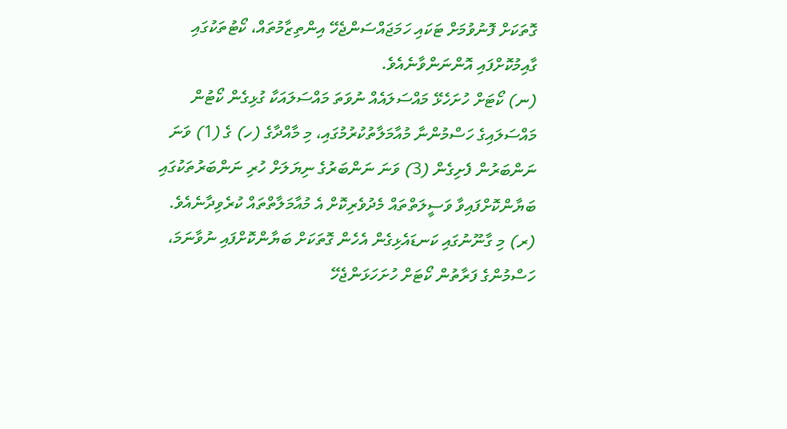ގޮތަކަށް ފޮނުވުމަށް ޓަކައި ހަމަޖައްސަންޖެހޭ އިންތިޒާމުތައް، ކޯޓުތަކުގައި ގާއިމުކޮށްފައި އޮންނަންވާނެއެވެ.
(ނ) ކޯޓަށް ހުށަހެޅޭ މައްސަލައެއް ނުވަތަ މައްސަލައަކާ ގުޅިގެން ކޯޓުން މައްސަލައިގެ ހަސްމުންނާ މުއާމަލާތުކުރުމުގައި، މި މާއްދާގެ (ހ) ގެ (1) ވަނަ ނަންބަރުން ފެށިގެން (3) ވަނަ ނަންބަރުގެ ނިޔަލަށް ހުރި ނަންބަރުތަކުގައި ބަޔާންކޮށްފައިވާ ވަސީލަތްތައް މެދުވެރިކޮށް އެ މުއާމަލާތްތައް ކުރެވިދާނެއެވެ.
(ރ) މި ގާނޫނުގައި ކަނޑައެޅިގެން އެހެން ގޮތަކަށް ބަޔާންކޮށްފައި ނުވާނަމަ، ހަސްމުންގެ ފަރާތުން ކޯޓަށް ހުށަހަޅަންޖެހޭ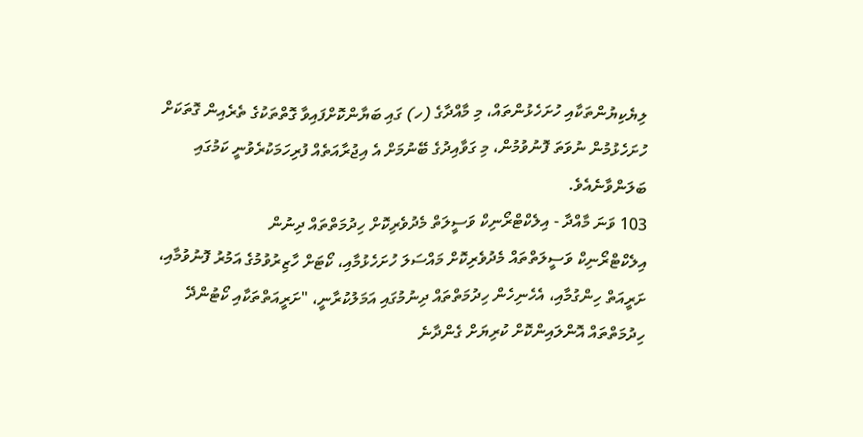ލިޔެކިޔުންތަކާއި ހުށަހެޅުންތައް، މި މާއްދާގެ (ހ) ގައި ބަޔާންކޮށްފައިވާ ގޮތްތަކުގެ ތެރެއިން ގޮތަކަށް ހުށަހެޅުމުން ނުވަތަ ފޮނުވުމުން، މި ގަވާއިދުގެ ބޭނުމަށް އެ އިޖުރާއަތެއް ފުރިހަމަކުރެވުނީ ކަމުގައި ބަލަންވާނެއެވެ.
103 ވަނަ މާއްދާ - އިލެކްޓްރޯނިކް ވަސީލަތް މެދުވެރިކޮށް ހިދުމަތްތައް ދިނުން
އިލެކްޓްރޯނިކް ވަސީލަތްތައް މެދުވެރިކޮށް މައްސަލަ ހުށަހެޅުމާއި، ކޯޓަށް ހާޒިރުވުމުގެ އަމުރު ފޮނުވުމާއި، ށަރީއަތް ހިންގުމާއި، އެހެނިހެން ހިދުމަތްތައް ދިނުމުގައި އަމަލުކުރާނީ، "ށަރީއަތްތަކާއި ކޯޓުންދޭ ހިދުމަތްތައް އޮންލައިންކޮށް ކުރިޔަށް ގެންދާނެ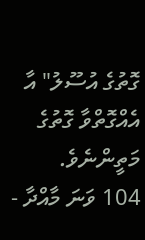ގޮތުގެ އުސޫލު" އާ އެއްގޮތްވާ ގޮތުގެ މަތީންނެވެ.
104 ވަނަ މާއްދާ -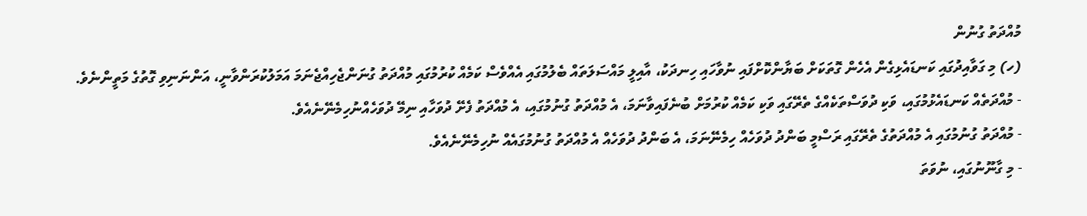މުއްދަތު ގުނުން
(ހ) މި ގަވާއިދުގައި ކަނޑައެޅިގެން އެހެން ގޮތަކަށް ބަޔާންކޮށްފައި ނުވާހައި ހިނދަކު، އާއިލީ މައްސަލަތައް ބެލުމުގައި އެއްވެސް ކަމެއް ކުރުމުގައި މުއްދަތު ގުނަންޖެހިއްޖެނަމަ އަމަލުކުރަންވާނީ، އަންނަނިވި ގޮތުގެ މަތީންނެވެ.
- މުއްދަތެއް ކަނޑައެޅުމުގައި، ވަކި ދުވަސްތަކެއްގެ ތެރޭގައި ވަކި ކަމެއް ކުރުމަށް ބުނެފައިވާނަމަ، އެ މުއްދަތު ގުނުމުގައި، އެ މުއްދަތު ފެށޭ ދުވަހާއި ނިމޭ ދުވަހެއްނުހިމެނޭނެއެވެ.
- މުއްދަތު ގުނުމުގައި އެ މުއްދަތުގެ ތެރޭގައި ރަސްމީ ބަންދު ދުވަހެއް ހިމެނޭނަމަ، އެ ބަންދު ދުވަހެއް އެ މުއްދަތު ގުނުމުގައެއް ނުހިމެނޭނެއެވެ.
- މި ގާނޫނުގައި، ނުވަތަ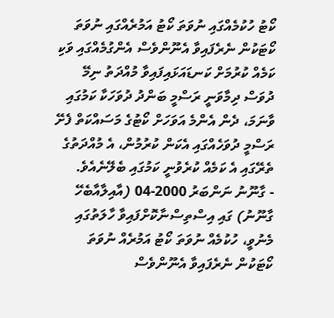ކޯޓު ހުކުމެއްގައި ނުވަތަ ކޯޓު އަމުރެއްގައި ނުވަތަ ކޯޓަކުން ނެރެފައިވާ އެނޫންވެސް އެންގުމެއްގައި ވަކި ކަމެއް ކުރުމަށް ކަނޑައަޅައިފައިވާ މުއްދަތު ނިމޭ ދުވަސް ދިމާވަނީ ރަސްމީ ބަންދު ދުވަހަކާ ކަމުގައި ވާނަމަ، ދެން އެންމެ އަވަހަށް ކޯޓުގެ މަސައްކަތް ފެށޭ ރަސްމީ ދުވަހެއްގައި އެކަން ކުރުމުން، އެ މުއްދަތުގެ ތެރޭގައި އެ ކަމެއް ކުރެވުނީ ކަމުގައި ބެލޭނެއެވެ.
- ގާނޫނު ނަންބަރު 2000-04 (އާއިލާއާބެހޭ ގާނޫނު) ގައި އިސްތިސްނާކޮށްފައިވާ ހާލަތުގައި މެނުވީ، ހުކުމެއް ނުވަތަ ކޯޓު އަމުރެއް ނުވަތަ ކޯޓަކުން ނެރެފައިވާ އެނޫންވެސް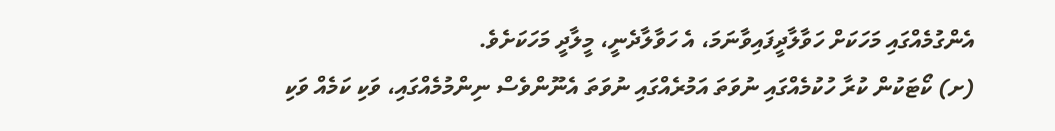އެންގުމެއްގައި މަހަކަށް ހަވާލާދީފައިވާނަމަ، އެ ހަވާލާދެނީ، މީލާދީ މަހަކަށެވެ.
(ށ) ކޯޓަކުން ކުރާ ހުކުމެއްގައި ނުވަތަ އަމުރެއްގައި ނުވަތަ އެނޫންވެސް ނިންމުމެއްގައި، ވަކި ކަމެއް ވަކި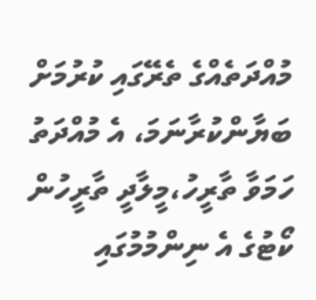މުއްދަތެއްގެ ތެރޭގައި ކުރުމަށް ބަޔާންކުރާނަމަ، އެ މުއްދަތު ހަމަވާ ތާރީހު،މީލާދީ ތާރީހުން ކޯޓުގެ އެ ނިންމުމުގައި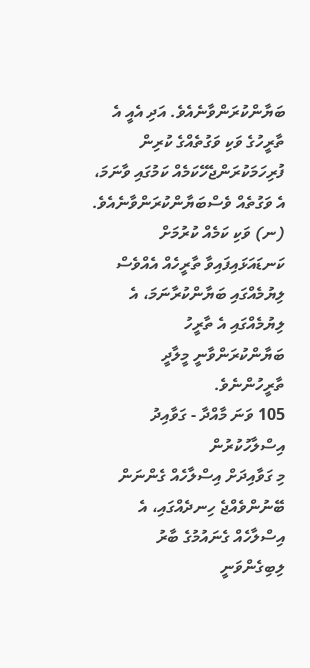ބަޔާންކުރަންވާނެއެވެ. އަދި އެއީ އެ ތާރީހުގެ ވަކި ވަގުތެއްގެ ކުރިން ފުރިހަމަކުރަންޖެހޭކަމެއް ކަމުގައި ވާނަމަ، އެ ވަގުތެއް ވެސްބަޔާންކުރަންވާނެއެވެ.
(ނ) ވަކި ކަމެއް ކުރުމަށް ކަނޑައަޅައިފައިވާ ތާރީހެއް އެއްވެސް ލިޔުމެއްގައި ބަޔާންކުރާނަމަ، އެ ލިޔުމެއްގައި އެ ތާރީހު ބަޔާންކުރަންވާނީ މީލާދީ ތާރީހުންނެވެ.
105 ވަނަ މާއްދާ - ގަވާއިދު އިސްލާހުކުރުން
މި ގަވާއިދަށް އިސްލާހެއް ގެންނަން ބޭނުންވެއްޖެ ހިނދެއްގައި، އެ އިސްލާހެއް ގެނައުމުގެ ބާރު ލިބިގެންވަނީ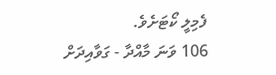ފެމިލީ ކޯޓަށެވެ.
106 ވަނަ މާއްދާ - ގަވާއިދަށް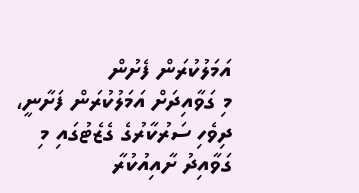އަމަލުކުރަން ފެށުން
މި ގަވާއިދަށް އަމަލުކުރަން ފަށާނީ، ދިވެހި ސަރުކާރުގެ ގެޒެޓުގައި މި ގަވާއިދު ށާއިއުކުރާ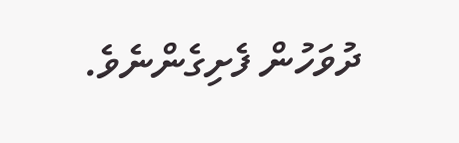ދުވަހުން ފެށިގެންނެވެ.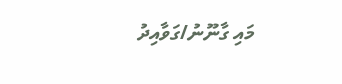މައި ގާނޫނު/ގަވާއިދު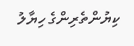ކިޔުންތެރިންގެ ހިޔާލު